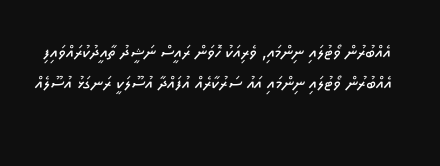އެއްބުރުން ވޯޓުލައި ނިންމައި, ވެރިއަކު ހޮވަން ރައީސް ނަޝީދު ތާއީދުކުރައްވައިފި
އެއްބުރުން ވޯޓުލައި ނިންމައި އައު ސަރުކާރެއް އުފައްދާ އުސޫލަކީ ރަނގަޅު އުސޫލެއް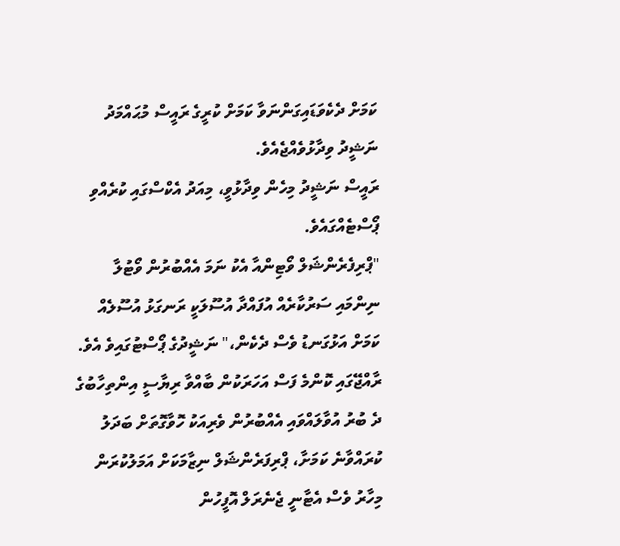ކަމަށް ދެކެވަޑައިގަންނަވާ ކަމަށް ކުރީގެ ރައީސް މުޙައްމަދު ނަޝީދު ވިދާޅުވެއްޖެއެވެ.
ރައީސް ނަޝީދު މިހެން ވިދާޅުވީ، މިއަދު އެކްސްގައި ކުރެއްވި ޕޯސްޓެއްގައެވެ.
"ޕްރިފެރެންޝަލް ވޯޓިންއާ އެކު ނަމަ އެއްބުރުން ވޯޓުލާ ނިންމައި ސަރުކާރެއް އުފައްދާ އުސޫލަކީ ރަނގަޅު އުސޫލެއް ކަމަށް އަޅުގަނޑު ވެސް ދެކެން،" ނަޝީދުގެ ޕޯސްޓުގައިވެ އެވެ.
ރާއްޖޭގައި ކޮންމެ ފަސް އަހަރަކުން ބާއްވާ ރިޔާސީ އިންތިހާބުގެ ދެ ބުރު އުވާލައްވައި އެއްބުރުން ވެރިއަކު ހޮވާގޮތަށް ބަދަލު ކުރައްވާނެ ކަމަށާ، ޕްރިފަރެންޝަލް ނިޒާމަކަށް އަމަލުކުރަން މިހާރު ވެސް އެޓާނީ ޖެނެރަލް އޮފީހުން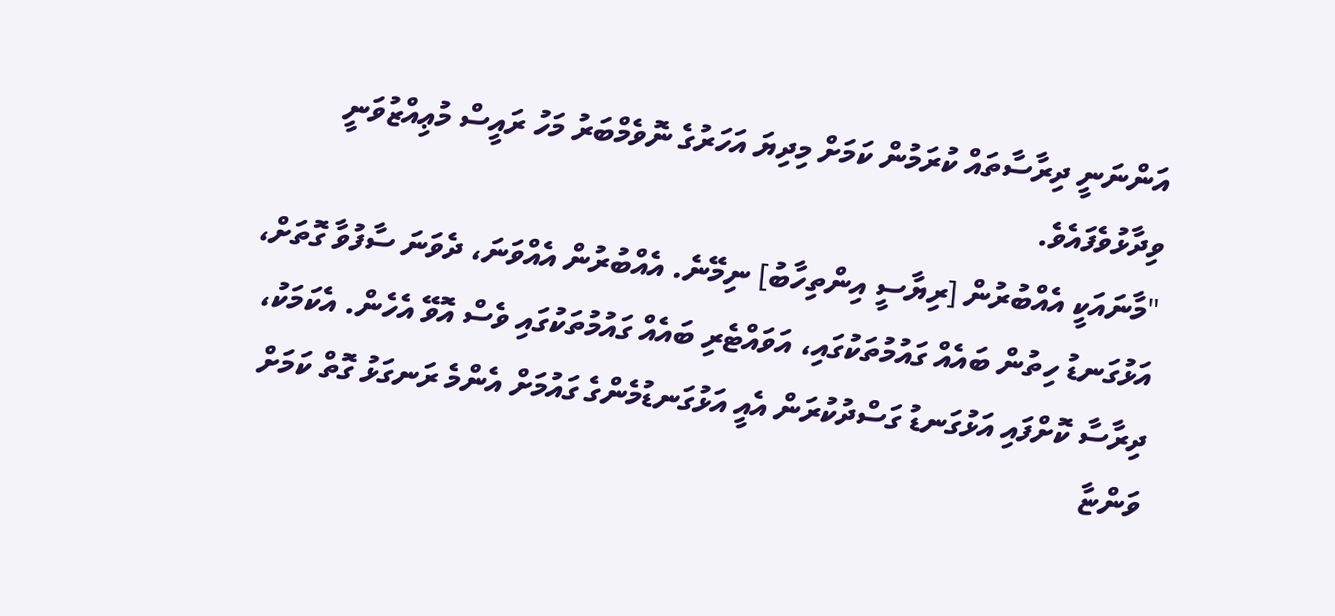އަންނަނީ ދިރާސާތައް ކުރަމުން ކަމަށް މިދިޔަ އަހަރުގެ ނޮވެމްބަރު މަހު ރައީސް މުޢިއްޒުވަނީ ވިދާޅުވެފައެވެ.
"މާނައަކީ އެއްބުރުން [ރިޔާސީ އިންތިހާބު] ނިމޭނެ. އެއްބުރުން އެއްވަނަ، ދެވަނަ ސާފުވާ ގޮތަށް، އަޅުގަނޑު ހިތުން ބައެއް ގައުމުތަކުގައި، އަވައްޓެރި ބައެއް ގައުމުތަކުގައި ވެސް އޮވޭ އެހެން. އެކަމަކު، ދިރާސާ ކޮށްފައި އަޅުގަނޑު ގަސްދުކުރަން އެއީ އަޅުގަނޑުމެންގެ ގައުމަށް އެންމެ ރަނގަޅު ގޮތް ކަމަށް ވަންޏާ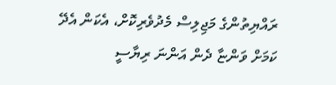ރައްޔިތުންގެ މަޖިލިސް މެދުވެރިކޮށް، އެކަން އެދޭ ކަމަށް ވަންޏާ ދެން އަންނަ ރިޔާސީ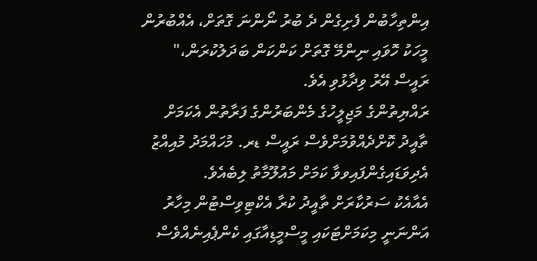އިންތިހާބުން ފެށިގެން ދެ ބުރު ނޯންނަ ގޮތަށް، އެއްބުރުން މީހަކު ހޮވައި ނިންމޭ ގޮތަށް ކަންކަން ބަދަލުކުރަން،" ރައީސް އޭރު ވިދާޅުވި އެވެ.
ރައްޔިތުންގެ މަޖިލީހުގެ މެންބަރުންގެ ފަރާތުން އެކަމަށް ތާއީދު ކޮށްދެއްވުމަށްވެސް ރައީސް ޑރ. މުހައްމަދު މުއިއްޒު އެދިވަޑައިގެންފައިވވާ ކަމަށް މައުލޫމާތު ލިބެއެވެ.
އެއާއެކު ސަރުކާރަށް ތާއީދު ކުރާ އެކްޓިވިސްޓުން މިހާރު އަންނަނީ މިކަމަށްޓަކައި މީސްމީޑިއާގައި ކެންޕެއިނެއްވެސް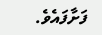ފަށާފައެވެ.